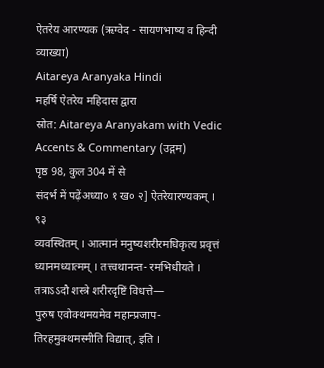ऐतरेय आरण्यक (ऋग्वेद - सायणभाष्य व हिन्दी व्याख्या)
Aitareya Aranyaka Hindi
महर्षि ऐतरेय महिदास द्वारा
स्रोत: Aitareya Aranyakam with Vedic Accents & Commentary (उद्गम)
पृष्ठ 98, कुल 304 में से
संदर्भ में पढ़ेंअध्या० १ ख० २] ऐतरेयारण्यकम् । ९३
व्यवस्थितम् । आत्मानं मनुष्यशरीरमधिकृत्य प्रवृत्तं ध्यानमध्यात्मम् । तत्त्वथानन्त- रमभिधीयते ।
तत्राऽऽदौ शस्त्रे शरीरदृष्टिं विधत्ते—
पुरुष एवोक्थमयमेव महान्प्रजाप- तिरहमुक्थमस्मीति विद्यात्, इति ।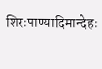शिरःपाण्यादिमान्देहः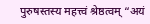पुरुषस्तस्य महत्त्वं श्रेष्ठत्वम् “अयं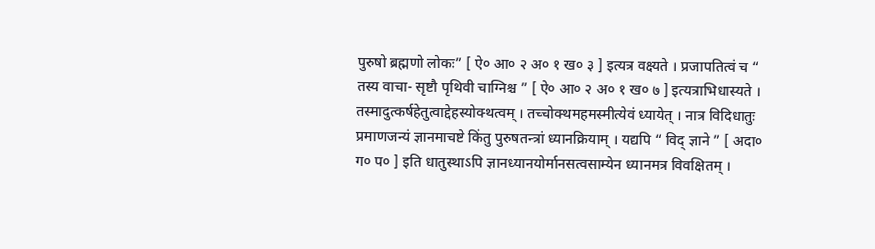पुरुषो ब्रह्मणो लोकः” [ ऐ० आ० २ अ० १ ख० ३ ] इत्यत्र वक्ष्यते । प्रजापतित्वं च “ तस्य वाचा- सृष्टौ पृथिवी चाग्निश्च ” [ ऐ० आ० २ अ० १ ख० ७ ] इत्यत्राभिधास्यते । तस्मादुत्कर्षहेतुत्वाद्देहस्योक्थत्वम् । तच्चोक्थमहमस्मीत्येवं ध्यायेत् । नात्र विदिधातुः प्रमाणजन्यं ज्ञानमाचष्टे किंतु पुरुषतन्त्रां ध्यानक्रियाम् । यद्यपि “ विद् ज्ञाने ” [ अदा० ग० प० ] इति धातुस्थाऽपि ज्ञानध्यानयोर्मानसत्वसाम्येन ध्यानमत्र विवक्षितम् ।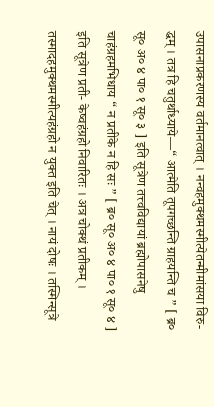उपासनाप्रकरणस्य वर्तमानत्वात् । नन्वहमुक्थमस्मीत्येतन्मीमांसया विरु- द्धम् । तत्र हि चतुर्थाध्याये—“ आत्मेति तूपगच्छन्ति ग्राहयन्ति च ” [ ब्र० सू० अ० ४ पा० १ सू० ३ ] इति सूत्रेण तत्त्वविद्यायां ब्रह्मोपासनेषु चाहंग्रहमभिधाय “ न प्रतीके न हि सः ” [ ब्र० सू० अ० ४ पा० १ सू० ४ ] इति सूत्रेण प्रती- केष्वहंग्रहो निवारितः । अत्र चोक्थं प्रतीकम् । तस्मादहमुक्थमस्मीत्यहंग्रहो न युक्त इति चेत् । नायं दोषः । तस्मिन्सूत्रे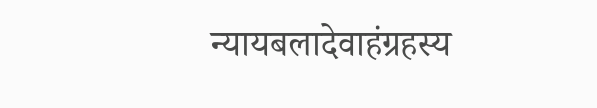न्यायबलादेवाहंग्रहस्य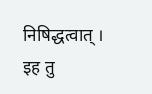निषिद्धत्वात् । इह तु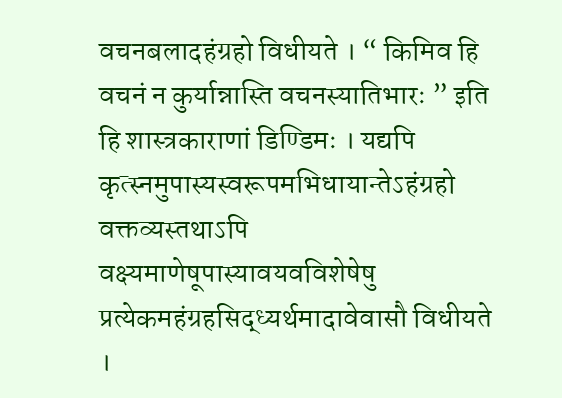वचनबलादहंग्रहो विधीयते । “ किमिव हि वचनं न कुर्यान्नास्ति वचनस्यातिभारः ” इति हि शास्त्रकाराणां डिण्डिमः । यद्यपि कृत्स्नमुपास्यस्वरूपमभिधायान्तेऽहंग्रहो वक्तव्यस्तथाऽपि वक्ष्यमाणेषूपास्यावयवविशेषेषु प्रत्येकमहंग्रहसिद्ध्यर्थमादावेवासौ विधीयते ।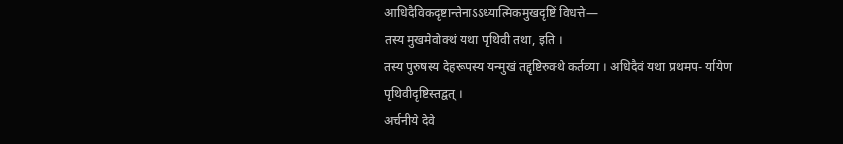आधिदैविकदृष्टान्तेनाऽऽध्यात्मिकमुखदृष्टिं विधत्ते—
तस्य मुखमेवोक्थं यथा पृथिवी तथा, इति ।
तस्य पुरुषस्य देहरूपस्य यन्मुखं तद्दृष्टिरुक्थे कर्तव्या । अधिदैवं यथा प्रथमप- र्यायेण पृथिवीदृष्टिस्तद्वत् ।
अर्चनीये देवे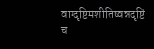वाग्दृष्टिमशीतिष्वन्नदृष्टिं च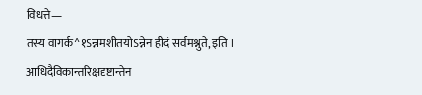विधत्ते—
तस्य वागर्क^१ऽन्नमशीतयोऽन्नेन हीदं सर्वमश्नुते, इति ।
आधिदैविकान्तरिक्षदृष्टान्तेन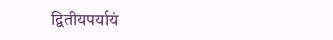द्वितीयपर्यायं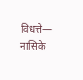विधत्ते—
नासिके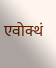एवोक्थं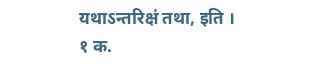यथाऽन्तरिक्षं तथा, इति ।
१ क.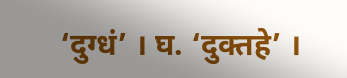‘दुग्धं’ । घ. ‘दुक्तहे’ ।